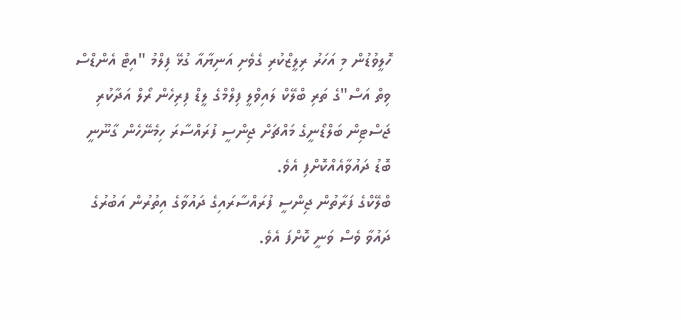ހޮލީވުޑުން މި އަހަރު ރިލީޒްކުރި ގެވެށި އަނިޔާއާ ގުޅޭ ފިލްމު "އިޓް އެންޑްސް ވިތް އަސް"ގެ ތަރި ބްލޭކް ލައިވްލީ ފިލްމްގެ ލީޑް ފިރިހެން ރޯލް އަދާކުރި ޖަސްޓިން ބަލްޑޯނީގެ މައްޗަށް ޖިންސީ ފުރައްސާރަ ހިމެނޭހެން ގާނޫނީ ބޮޑު ދައުވާއެއްކޮށްފި އެވެ.
ބްލޭކްގެ ފަރާތުން ޖިންސީ ފުރައްސާރައިގެ ދައުވާގެ އިތުރުން އަބުރުގެ ދައުވާ ވެސް ވަނީ ކޮށްފަ އެވެ.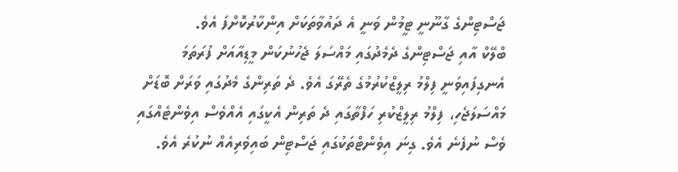ޖަސްޓިންގެ ގާނޫނީ ޓީމުން ވަނީ އެ ދައުވާތަކަށް އިންކާރުކޮށްފަ އެވެ.
ބްލޭކް އާއި ޖަސްޓިންގެ ދެމެދުގައި މައްސަލަ ޖެހުނުކަން މީޑިއާއަށް ފުރަތަމަ އެނގިފައިވަނީ ފިލްމު ރިލީޒްކުރުމުގެ ތެރޭގަ އެވެ. ދެ ތަރިންގެ މެދުގައި ވަރަށް ބޮޑަށް މައްސަލަޖެހި، ފިލްމު ރިލީޒްކުރި ހަފްތާގައި ދެ ތަރިން އެކީގައި އެއްވެސް އިވެންޓެއްގައި ވެސް ނުފެނެ އެވެ. ގިނަ އިވެންޓްތަކުގައި ޖަސްޓިން ބައިވެރިއެއް ނުކުރެ އެވެ.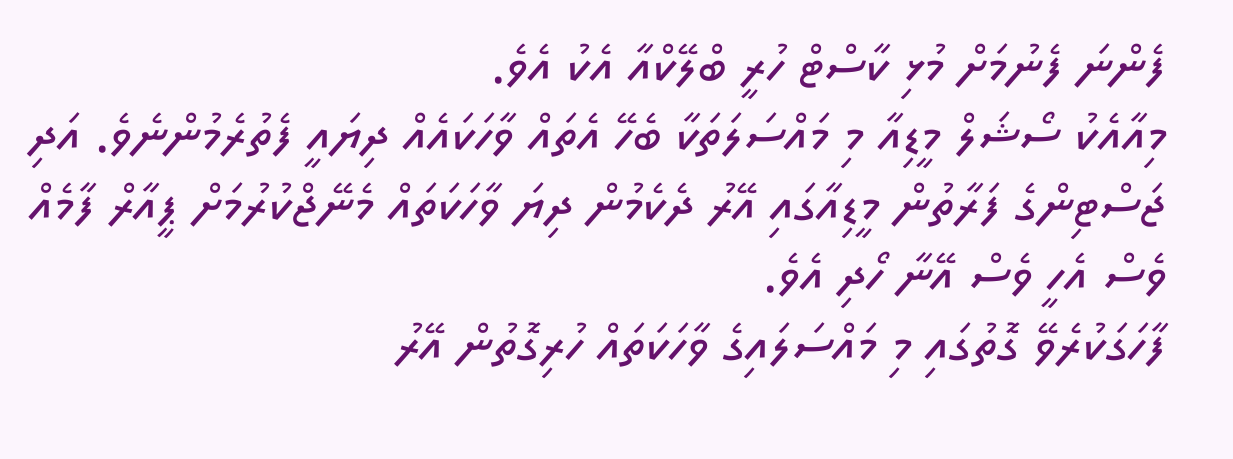ފެންނަ ފެނުމަށް މުޅި ކާސްޓް ހުރީ ބްލޭކްއާ އެކު އެވެ.
މިއާއެކު ސޯޝަލް މީޑިއާ މި މައްސަލަތަކާ ބެހޭ އެތައް ވާހަކައެއް ދިޔައީ ފެތުރެމުންނެވެ. އަދި ޖަސްޓިންގެ ފަރާތުން މީޑިއާގައި އޭރު ދެކެމުން ދިޔަ ވާހަކަތައް މެނޭޖްކުރުމަށް ޕީއާރް ފާމެއް ވެސް އެހީ ވެސް އޭނާ ހޯދި އެވެ.
ފާހަގަކުރެވޭ ގޮތުގައި މި މައްސަލައިގެ ވާހަކަތައް ހުރިގޮތުން އޭރު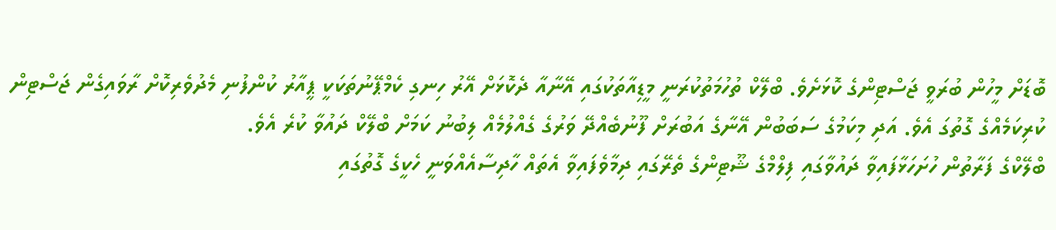ބޮޑަށް މީހުން ބުރަވީ ޖަސްޓިންގެ ކޮޅަށެވެ. ބްލޭކް ތުހުމަތުކުރަނީ މީޑިއާތަކުގައި އޭނާއާ ދެކޮޅަށް އޭރު ހިނގި ކެމްޕޭނުތަކަކީ ޕީއާރު ކުންފުނި މެދުވެރިކޮށް ރާވައިގެން ޖަސްޓިން ކުރިކަމެއްގެ ގޮތުގަ އެވެ. އަދި މިކަމުގެ ސަބަބުން އޭނާގެ އަބުރަށް ފޫނުބެއްދޭ ވަރުގެ ގެއްލުމެއް ލިބުނު ކަމަށް ބްލޭކް ދައުވާ ކުރެ އެވެ.
ބްލޭކްގެ ފަރާތުން ހުށަހަޅާފައިވާ ދައުވާގައި ފިލްމްގެ ޝޫޓިންގެ ތެރޭގައި ދިމާވެފައިވާ އެތައް ހާދިސާއެއްވަނީ ހެކީގެ ގޮތުގައި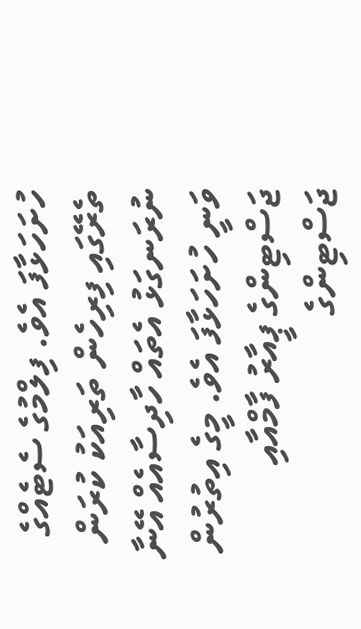ހުށަހަޅާފަ އެވެ. ފިލްމުގެ ސެޓެއްގެ ތެރޭގައި ފިރިހެން ތަރިއަކު ކުރަން ނުރަނގަޅު އެތައް ހާދިސާއެއް އޭނާ ވަނީ ހުށަހަޅާފަ އެވެ. މީގެ އިތުރުން ޖަސްޓިންގެ ޕީއާރު ފާމްއާއި ޖަސްޓިންގެ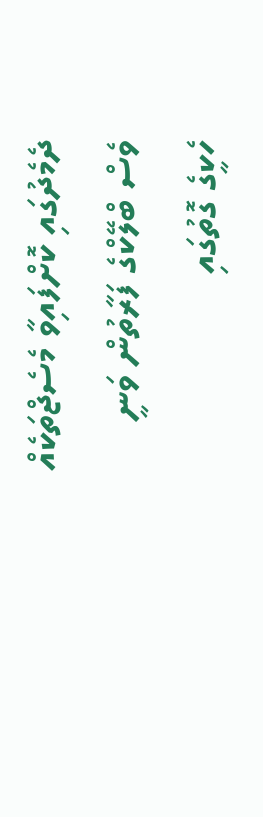ދެމެދުގައި ކޮށްފައިވާ މެސެޖްތަކެއް ވެސް ބްލޭކްގެ ފަރާތުން ވަނީ ހެކީގެ ގޮތުގައި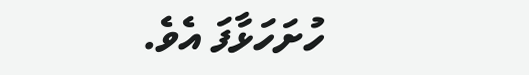ހުށަހަޅާފަ އެވެ.